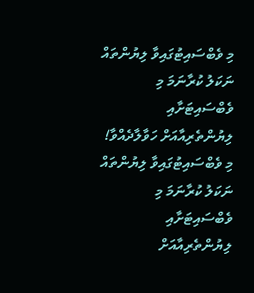މި ވެބްސައިޓުގައިވާ ލިޔުންތައް ނަކަލު ކުރާނަމަ މި ވެބްސައިޓަށާއި ލިޔުންތެރިއާއަށް ހަވާލާދެއްވާ!
މި ވެބްސައިޓުގައިވާ ލިޔުންތައް ނަކަލު ކުރާނަމަ މި ވެބްސައިޓަށާއި ލިޔުންތެރިއާއަށް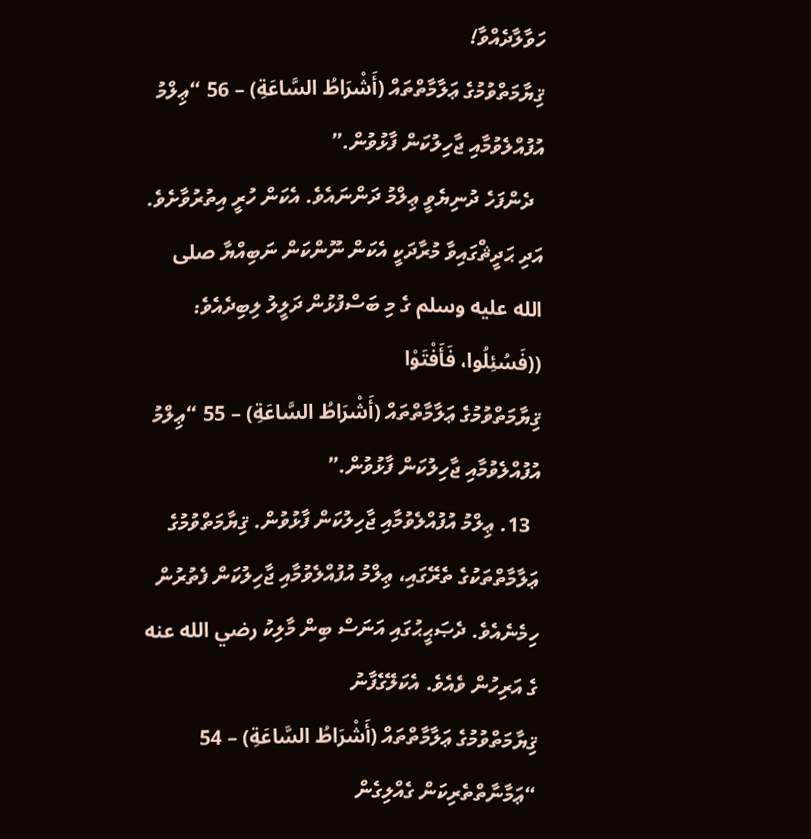ހަވާލާދެއްވާ!
ޤިޔާމަތްވުމުގެ ޢަލާމާތްތައް (أَشْرَاطُ السَّاعَةِ) – 56 “ޢިލްމު އުފުއްލެވުމާއި ޖާހިލުކަން ފާޅުވުން.”
  ދެންފަހެ ދުނިޔެވީ ޢިލްމު ދަންނައެވެ. އެކަން ހުރީ އިތުރުވާށެވެ. އަދި ޙަދީޘްގައިވާ މުރާދަކީ އެކަން ނޫންކަން ނަބިއްޔާ صلى الله عليه وسلم ގެ މި ބަސްފުޅުން ދަލީލު ލިބިދެއެވެ: ((فَسُئِلُوا، فَأَفْتَوْا
ޤިޔާމަތްވުމުގެ ޢަލާމާތްތައް (أَشْرَاطُ السَّاعَةِ) – 55 “ޢިލްމު އުފުއްލެވުމާއި ޖާހިލުކަން ފާޅުވުން.”
  13. ޢިލްމު އުފުއްލެވުމާއި ޖާހިލުކަން ފާޅުވުން. ޤިޔާމަތްވުމުގެ ޢަލާމާތްތަކުގެ ތެރޭގައި، ޢިލްމު އުފުއްލެވުމާއި ޖާހިލުކަން ފެތުރުން ހިމެނެއެވެ. ދެޞަޙީޙުގައި އަނަސް ބިން މާލިކު رضي الله عنه ގެ އަރިހުން ވެއެވެ. އެކަލޭގެފާނު
ޤިޔާމަތްވުމުގެ ޢަލާމާތްތައް (أَشْرَاطُ السَّاعَةِ) – 54 “ޢަމާނާތްތެރިކަން ގެއްލިގެން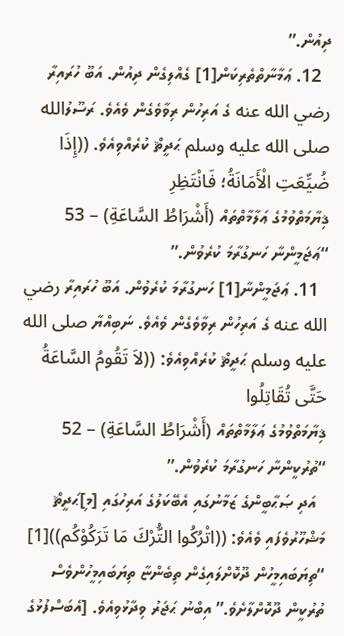ދިއުން.”
  12. ޢަމާނާތްތެރިކަން[1] ގެއްލިގެން ދިއުން. އަބޫ ހުރައިރާ رضي الله عنه ގެ އަރިހުން ރިވާވެގެން ވެއެވެ. ރަސޫލުالله صلى الله عليه وسلم ޙަދީޘް ކުރެއްވިއެވެ. ((إِذَا ضُيِّعَتِ الْأَمَانَةُ؛ فَانْتَظِرِ
ޤިޔާމަތްވުމުގެ ޢަލާމާތްތައް (أَشْرَاطُ السَّاعَةِ) – 53 “ޢަޖަމީންނާ ހަނގުރާމަ ކުރެވުން.”
  11. ޢަޖަމީންނާ[1] ހަނގުރާމަ ކުރެވުން. އަބޫ ހުރައިރާ رضي الله عنه ގެ އަރިހުން ރިވާވެގެން ވެއެވެ. ނަބިއްޔާ صلى الله عليه وسلم ޙަދީޘް ކުރެއްވިއެވެ: ((لاَ تَقُومُ السَّاعَةُ حَتَّى تُقَاتِلُوا
ޤިޔާމަތްވުމުގެ ޢަލާމާތްތައް (أَشْرَاطُ السَّاعَةِ) – 52 “ތުރުކީންނާ ހަނގުރާމަ ކުރެވުން.”
  އަދި ޞަޙާބީންގެ ޒަމާނުގައި އެބޭކަލުގެ އަރިހުގައި [މި]ޙަދީޘް މަޝްހޫރުވެފައި ވެއެވެ: ((اتْرُكُوا التُّرْكَ مَا تَرَكُوْكُم))[1] “ތިޔަބައިމީހުން ދޫކޮށްލައިގެން ތިބެންޏާ ތިޔަބައިމީހުންވެސް ތުރުކީން ދޫކޮށްލާށެވެ.” އިބްނު ޙަޖަރު ވިދާޅުވިއެވެ. [އެބަސްފުޅުގެ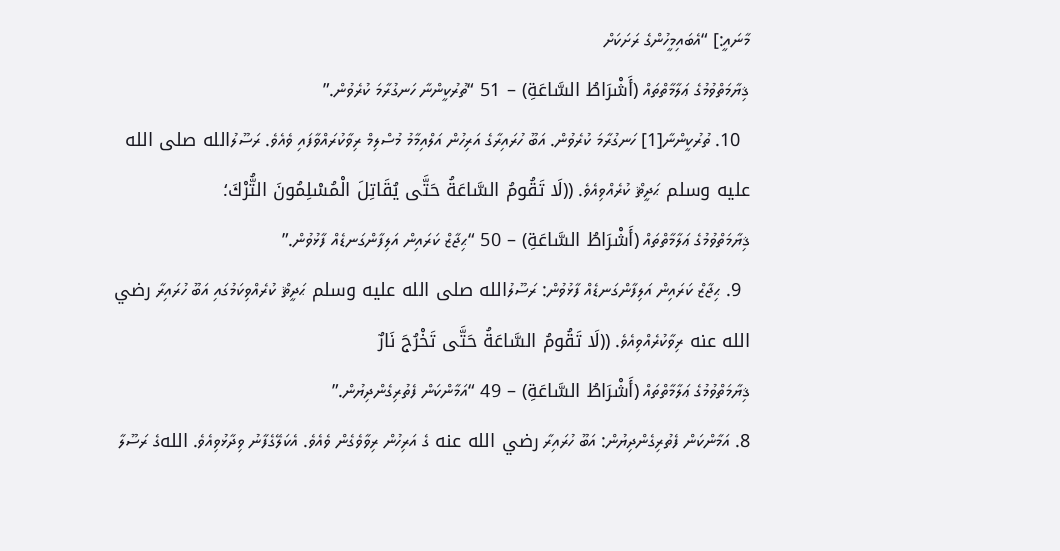މާނައީ:] “އެބައިމީހުންގެ ރަށަކަށް
ޤިޔާމަތްވުމުގެ ޢަލާމާތްތައް (أَشْرَاطُ السَّاعَةِ) – 51 “ތުރުކީންނާ ހަނގުރާމަ ކުރެވުން.”
  10. ތުރުކީންނާ[1] ހަނގުރާމަ ކުރެވުން. އަބޫ ހުރައިރާގެ އަރިހުން އަލްއިމާމު މުސްލިމް ރިވާކުރައްވާފައި ވެއެވެ. ރަސޫލުالله صلى الله عليه وسلم ޙަދީޘް ކުރެއްވިއެވެ. ((لَا تَقُومُ السَّاعَةُ حَتَّى يُقَاتِلَ الْمُسْلِمُونَ التُّرْكَ؛
ޤިޔާމަތްވުމުގެ ޢަލާމާތްތައް (أَشْرَاطُ السَّاعَةِ) – 50 “ޙިޖާޒް ކަރައިން އަލިފާންގަނޑެއް ފާޅުވުން.”
  9. ޙިޖާޒް ކަރައިން އަލިފާންގަނޑެއް ފާޅުވުން: ރަސޫލުالله صلى الله عليه وسلم ޙަދީޘް ކުރެއްވިކަމުގައި އަބޫ ހުރައިރާ رضي الله عنه ރިވާކުރެއްވިއެވެ. ((لَا تَقُومُ السَّاعَةُ حَتَّى تَخْرُجَ نَارٌ
ޤިޔާމަތްވުމުގެ ޢަލާމާތްތައް (أَشْرَاطُ السَّاعَةِ) – 49 “އަމާންކަން ފެތުރިގެންދިޔުން.”
8. އަމާންކަން ފެތުރިގެންދިޔުން: އަބޫ ހުރައިރާ رضي الله عنه ގެ އަރިހުން ރިވާވެގެން ވެއެވެ. އެކަލޭގެފާނު ވިދާޅުވިއެވެ. اللهގެ ރަސޫލާ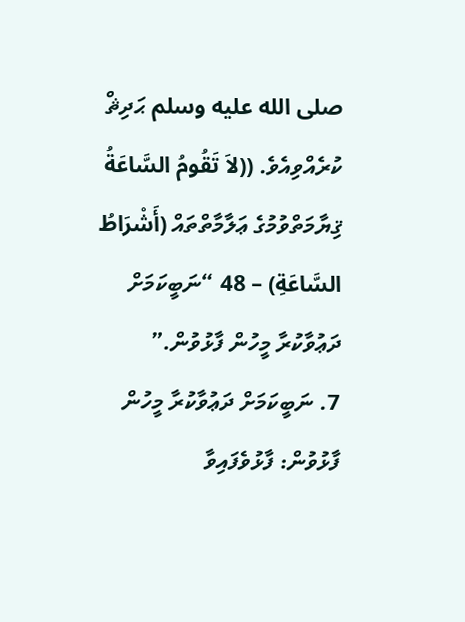صلى الله عليه وسلم ޙަދިޘް ކުރެއްވިއެވެ. ((لاَ تَقُومُ السَّاعَةُ
ޤިޔާމަތްވުމުގެ ޢަލާމާތްތައް (أَشْرَاطُ السَّاعَةِ) – 48 “ނަބީކަމަށް ދަޢުވާކުރާ މީހުން ފާޅުވުން.”
7. ނަބީކަމަށް ދަޢުވާކުރާ މީހުން ފާޅުވުން: ފާޅުވެފައިވާ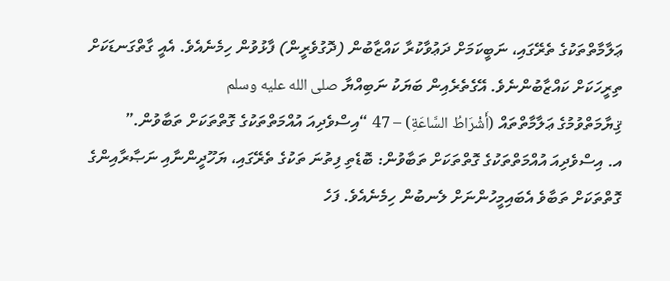ޢަލާމާތްތަކުގެ ތެރޭގައި، ނަބީކަމަށް ދަޢުވާކުރާ ކައްޒާބުން (ދޮގުވެރީން) ފާޅުވުން ހިމެނެއެވެ. އެއީ ގާތްގަނޑަކަށް ތިރީހަކަށް ކައްޒާބުންނެވެ. އޭގެތެރެއިން ބަޔަކު ނަބިއްޔާ صلى الله عليه وسلم
ޤިޔާމަތްވުމުގެ ޢަލާމާތްތައް (أَشْرَاطُ السَّاعَةِ) – 47 “އިސްވެދިއަ އުއްމަތްތަކުގެ ގޮތްތަކަށް ތަބާވުން.”
އ. އިސްވެދިއަ އުއްމަތްތަކުގެ ގޮތްތަކަށް ތަބާވުން: ބޮޑެތި ފިތުނަ ތަކުގެ ތެރޭގައި، ޔަހޫދީންނާއި ނަޞާރާއިންގެ ގޮތްތަކަށް ތަބާވެ އެބައިމީހުންނަށް ލެނބުން ހިމެނެއެވެ. ފަހެ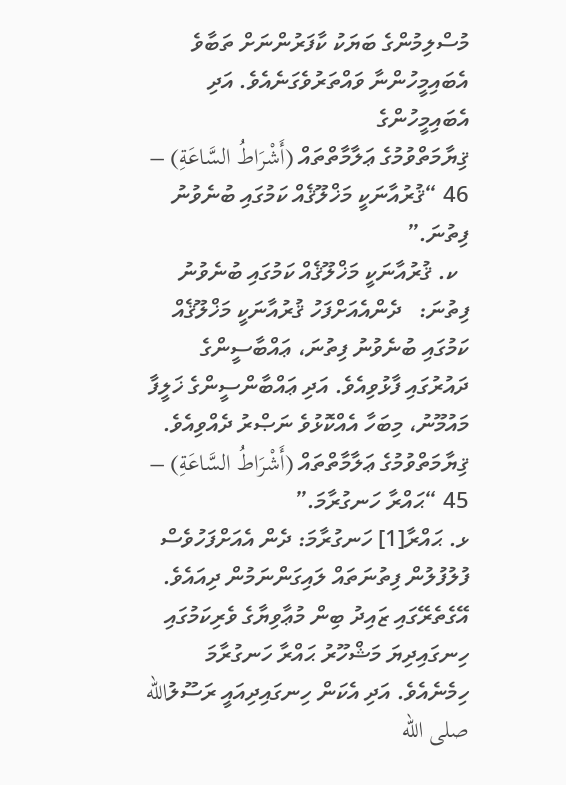މުސްލިމުންގެ ބަޔަކު ކާފަރުންނަށް ތަބާވެ އެބައިމީހުންނާ ވައްތަރުވެގަނެއެވެ. އަދި އެބައިމީހުންގެ
ޤިޔާމަތްވުމުގެ ޢަލާމާތްތައް (أَشْرَاطُ السَّاعَةِ) – 46 “ޤުރުއާނަކީ މަޚްލޫޤެއް ކަމުގައި ބުނެވުނު ފިތުނަ.”
  ކ. ޤުރުއާނަކީ މަޚްލޫޤެއް ކަމުގައި ބުނެވުނު ފިތުނަ:   ދެންއެއަށްފަހު ޤުރުއާނަކީ މަޚްލޫޤެއް ކަމުގައި ބުނެވުނު ފިތުނަ، ޢައްބާސީންގެ ދައުރުގައި ފާޅުވިއެވެ. އަދި ޢައްބާންސީންގެ ޚަލީފާ މައުމޫނު، މިބަހާ އެއްކޮޅުވެ ނަޞްރު ދެއްވިއެވެ.
ޤިޔާމަތްވުމުގެ ޢަލާމާތްތައް (أَشْرَاطُ السَّاعَةِ) – 45 “ޙައްރާ ހަނގުރާމަ.”
ޅ. ޙައްރާ[1] ހަނގުރާމަ: ދެން އެއަށްފަހުވެސް ފުލުފުލުން ފިތުނަތައް ލައިގަންނަމުން ދިއައެވެ. އޭގެތެރޭގައި ޒައިދު ބިން މުޢާވިޔާގެ ވެރިކަމުގައި ހިނގައިދިޔަ މަޝްހޫރު ޙައްރާ ހަނގުރާމަ ހިމެނެއެވެ. އަދި އެކަން ހިނގައިދިއައީ ރަސޫލުالله صلى الله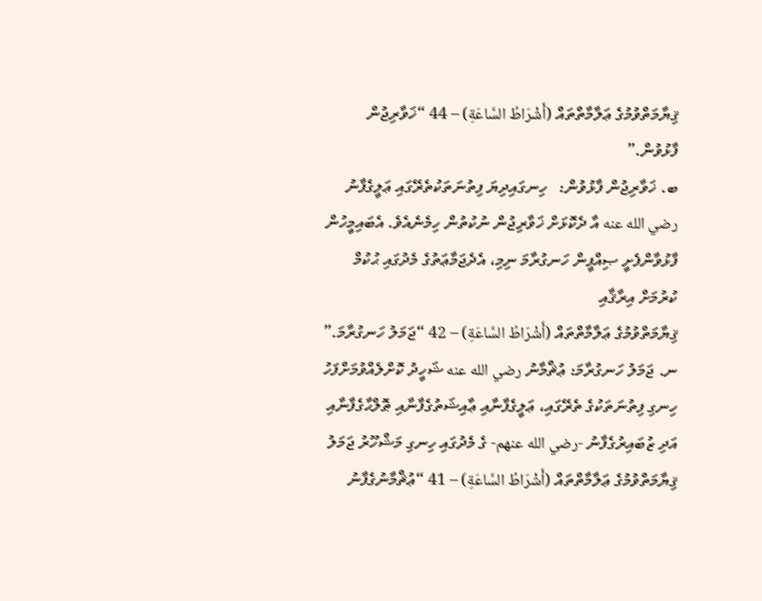ޤިޔާމަތްވުމުގެ ޢަލާމާތްތައް (أَشْرَاطُ السَّاعَةِ) – 44 “ޚަވާރިޖުން ފާޅުވުން.”
ބ. ޚަވާރިޖުން ފާޅުވުން:   ހިނގައިދިޔަ ފިތުނަތަކުތެރޭގައި ޢަލީގެފާނު رضي الله عنه އާ ދެކޮޅަށް ޚަވާރިޖުން ނުކުތުން ހިމެނެއެވެ. އެބައިމީހުން ފާޅުވާންފެށީ ޞިއްފީން ހަނގުރާމަ ނިމި، އެދެޖަމާޢަތުގެ މެދުގައި ޙުކުމް ކުރުމަށް އިރާޤާއި
ޤިޔާމަތްވުމުގެ ޢަލާމާތްތައް (أَشْرَاطُ السَّاعَةِ) – 42 “ޖަމަލު ހަނގުރާމަ.”
ނ. ޖަމަލު ހަނގުރާމަ: ޢުޘްމާނު رضي الله عنه ޝަހީދު ކޮށްލެއްވުމަށްފަހު ހިނގި ފިތުނަތަކުގެ ތެރޭގައި، ޢަލީގެފާނާއި ޢާއިޝަތުގެފާނާއި ޠޮލްޙާގެފާނާއި އަދި ޒުބައިރުގެފާނު -رضي الله عنهم- ގެ މެދުގައި ހިނގި މަޝްހޫރު ޖަމަލު
ޤިޔާމަތްވުމުގެ ޢަލާމާތްތައް (أَشْرَاطُ السَّاعَةِ) – 41 “ޢުޘްމާނުގެފާނު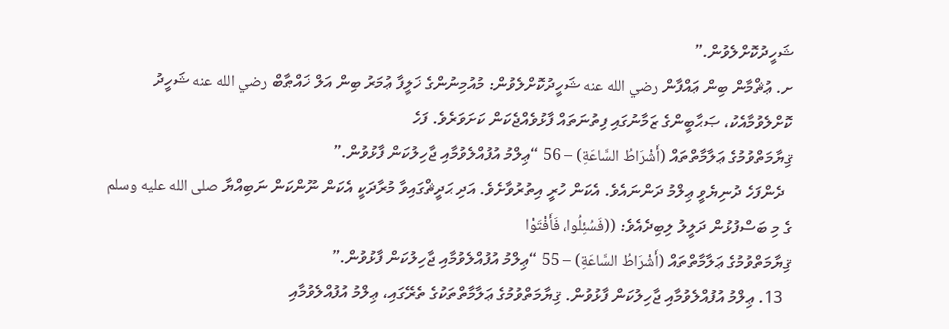ޝަހީދުކޮށްލެވުން.”
ށ. ޢުޘްމާން ބިން ޢައްފާން رضي الله عنه ޝަހީދުކޮށްލެވުން: މުއުމިނުންގެ ޚަލީފާ ޢުމަރު ބިން އަލް ޚައްޠާބް رضي الله عنه ޝަހީދު ކޮށްލެވުމާއެކު، ޞަޙާބީންގެ ޒަމާނުގައި ފިތުނަތައް ފާޅުވެއްޖެކަން ކަށަވަރެވެ. ފަހެ
ޤިޔާމަތްވުމުގެ ޢަލާމާތްތައް (أَشْرَاطُ السَّاعَةِ) – 56 “ޢިލްމު އުފުއްލެވުމާއި ޖާހިލުކަން ފާޅުވުން.”
  ދެންފަހެ ދުނިޔެވީ ޢިލްމު ދަންނައެވެ. އެކަން ހުރީ އިތުރުވާށެވެ. އަދި ޙަދީޘްގައިވާ މުރާދަކީ އެކަން ނޫންކަން ނަބިއްޔާ صلى الله عليه وسلم ގެ މި ބަސްފުޅުން ދަލީލު ލިބިދެއެވެ: ((فَسُئِلُوا، فَأَفْتَوْا
ޤިޔާމަތްވުމުގެ ޢަލާމާތްތައް (أَشْرَاطُ السَّاعَةِ) – 55 “ޢިލްމު އުފުއްލެވުމާއި ޖާހިލުކަން ފާޅުވުން.”
  13. ޢިލްމު އުފުއްލެވުމާއި ޖާހިލުކަން ފާޅުވުން. ޤިޔާމަތްވުމުގެ ޢަލާމާތްތަކުގެ ތެރޭގައި، ޢިލްމު އުފުއްލެވުމާއި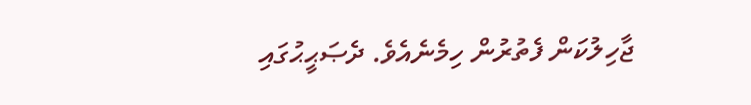ޖާހިލުކަން ފެތުރުން ހިމެނެއެވެ. ދެޞަޙީޙުގައި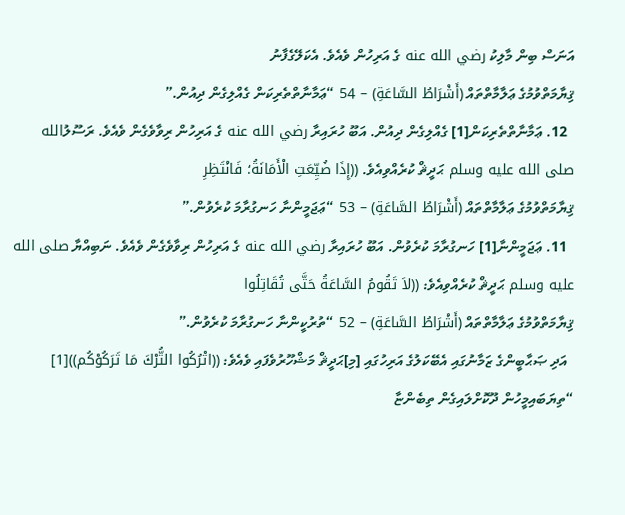އަނަސް ބިން މާލިކު رضي الله عنه ގެ އަރިހުން ވެއެވެ. އެކަލޭގެފާނު
ޤިޔާމަތްވުމުގެ ޢަލާމާތްތައް (أَشْرَاطُ السَّاعَةِ) – 54 “ޢަމާނާތްތެރިކަން ގެއްލިގެން ދިއުން.”
  12. ޢަމާނާތްތެރިކަން[1] ގެއްލިގެން ދިއުން. އަބޫ ހުރައިރާ رضي الله عنه ގެ އަރިހުން ރިވާވެގެން ވެއެވެ. ރަސޫލުالله صلى الله عليه وسلم ޙަދީޘް ކުރެއްވިއެވެ. ((إِذَا ضُيِّعَتِ الْأَمَانَةُ؛ فَانْتَظِرِ
ޤިޔާމަތްވުމުގެ ޢަލާމާތްތައް (أَشْرَاطُ السَّاعَةِ) – 53 “ޢަޖަމީންނާ ހަނގުރާމަ ކުރެވުން.”
  11. ޢަޖަމީންނާ[1] ހަނގުރާމަ ކުރެވުން. އަބޫ ހުރައިރާ رضي الله عنه ގެ އަރިހުން ރިވާވެގެން ވެއެވެ. ނަބިއްޔާ صلى الله عليه وسلم ޙަދީޘް ކުރެއްވިއެވެ: ((لاَ تَقُومُ السَّاعَةُ حَتَّى تُقَاتِلُوا
ޤިޔާމަތްވުމުގެ ޢަލާމާތްތައް (أَشْرَاطُ السَّاعَةِ) – 52 “ތުރުކީންނާ ހަނގުރާމަ ކުރެވުން.”
  އަދި ޞަޙާބީންގެ ޒަމާނުގައި އެބޭކަލުގެ އަރިހުގައި [މި]ޙަދީޘް މަޝްހޫރުވެފައި ވެއެވެ: ((اتْرُكُوا التُّرْكَ مَا تَرَكُوْكُم))[1] “ތިޔަބައިމީހުން ދޫކޮށްލައިގެން ތިބެންޏާ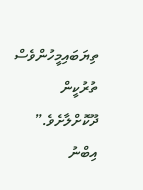ތިޔަބައިމީހުންވެސް ތުރުކީން ދޫކޮށްލާށެވެ.” އިބްނު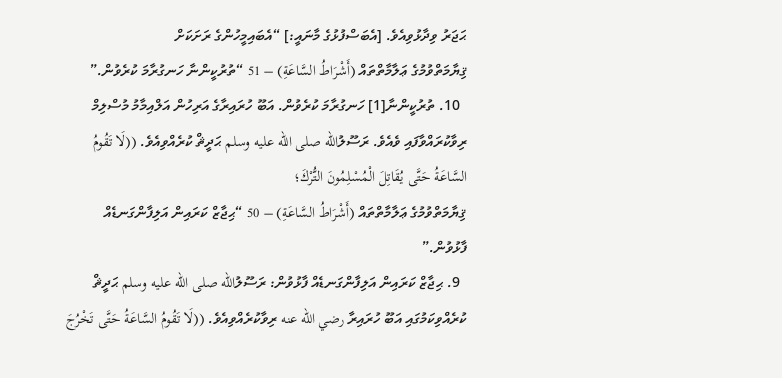ޙަޖަރު ވިދާޅުވިއެވެ. [އެބަސްފުޅުގެ މާނައީ:] “އެބައިމީހުންގެ ރަށަކަށް
ޤިޔާމަތްވުމުގެ ޢަލާމާތްތައް (أَشْرَاطُ السَّاعَةِ) – 51 “ތުރުކީންނާ ހަނގުރާމަ ކުރެވުން.”
  10. ތުރުކީންނާ[1] ހަނގުރާމަ ކުރެވުން. އަބޫ ހުރައިރާގެ އަރިހުން އަލްއިމާމު މުސްލިމް ރިވާކުރައްވާފައި ވެއެވެ. ރަސޫލުالله صلى الله عليه وسلم ޙަދީޘް ކުރެއްވިއެވެ. ((لَا تَقُومُ السَّاعَةُ حَتَّى يُقَاتِلَ الْمُسْلِمُونَ التُّرْكَ؛
ޤިޔާމަތްވުމުގެ ޢަލާމާތްތައް (أَشْرَاطُ السَّاعَةِ) – 50 “ޙިޖާޒް ކަރައިން އަލިފާންގަނޑެއް ފާޅުވުން.”
  9. ޙިޖާޒް ކަރައިން އަލިފާންގަނޑެއް ފާޅުވުން: ރަސޫލުالله صلى الله عليه وسلم ޙަދީޘް ކުރެއްވިކަމުގައި އަބޫ ހުރައިރާ رضي الله عنه ރިވާކުރެއްވިއެވެ. ((لَا تَقُومُ السَّاعَةُ حَتَّى تَخْرُجَ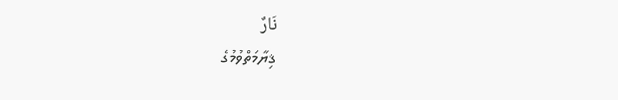نَارٌ
ޤިޔާމަތްވުމުގެ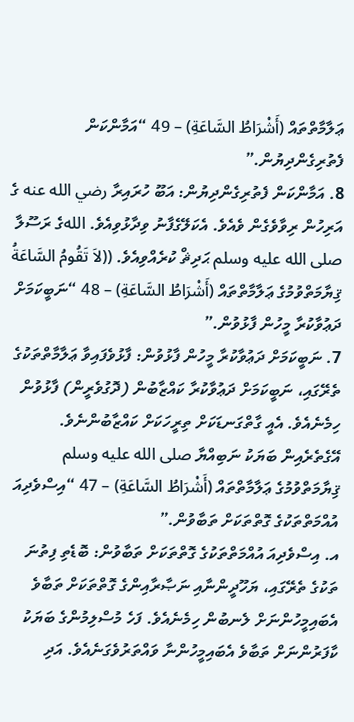ޢަލާމާތްތައް (أَشْرَاطُ السَّاعَةِ) – 49 “އަމާންކަން ފެތުރިގެންދިޔުން.”
8. އަމާންކަން ފެތުރިގެންދިޔުން: އަބޫ ހުރައިރާ رضي الله عنه ގެ އަރިހުން ރިވާވެގެން ވެއެވެ. އެކަލޭގެފާނު ވިދާޅުވިއެވެ. اللهގެ ރަސޫލާ صلى الله عليه وسلم ޙަދިޘް ކުރެއްވިއެވެ. ((لاَ تَقُومُ السَّاعَةُ
ޤިޔާމަތްވުމުގެ ޢަލާމާތްތައް (أَشْرَاطُ السَّاعَةِ) – 48 “ނަބީކަމަށް ދަޢުވާކުރާ މީހުން ފާޅުވުން.”
7. ނަބީކަމަށް ދަޢުވާކުރާ މީހުން ފާޅުވުން: ފާޅުވެފައިވާ ޢަލާމާތްތަކުގެ ތެރޭގައި، ނަބީކަމަށް ދަޢުވާކުރާ ކައްޒާބުން (ދޮގުވެރީން) ފާޅުވުން ހިމެނެއެވެ. އެއީ ގާތްގަނޑަކަށް ތިރީހަކަށް ކައްޒާބުންނެވެ. އޭގެތެރެއިން ބަޔަކު ނަބިއްޔާ صلى الله عليه وسلم
ޤިޔާމަތްވުމުގެ ޢަލާމާތްތައް (أَشْرَاطُ السَّاعَةِ) – 47 “އިސްވެދިއަ އުއްމަތްތަކުގެ ގޮތްތަކަށް ތަބާވުން.”
އ. އިސްވެދިއަ އުއްމަތްތަކުގެ ގޮތްތަކަށް ތަބާވުން: ބޮޑެތި ފިތުނަ ތަކުގެ ތެރޭގައި، ޔަހޫދީންނާއި ނަޞާރާއިންގެ ގޮތްތަކަށް ތަބާވެ އެބައިމީހުންނަށް ލެނބުން ހިމެނެއެވެ. ފަހެ މުސްލިމުންގެ ބަޔަކު ކާފަރުންނަށް ތަބާވެ އެބައިމީހުންނާ ވައްތަރުވެގަނެއެވެ. އަދި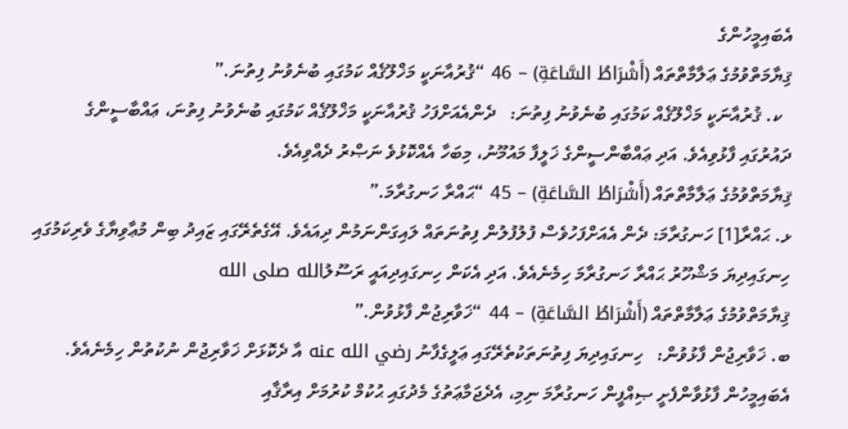އެބައިމީހުންގެ
ޤިޔާމަތްވުމުގެ ޢަލާމާތްތައް (أَشْرَاطُ السَّاعَةِ) – 46 “ޤުރުއާނަކީ މަޚްލޫޤެއް ކަމުގައި ބުނެވުނު ފިތުނަ.”
  ކ. ޤުރުއާނަކީ މަޚްލޫޤެއް ކަމުގައި ބުނެވުނު ފިތުނަ:   ދެންއެއަށްފަހު ޤުރުއާނަކީ މަޚްލޫޤެއް ކަމުގައި ބުނެވުނު ފިތުނަ، ޢައްބާސީންގެ ދައުރުގައި ފާޅުވިއެވެ. އަދި ޢައްބާންސީންގެ ޚަލީފާ މައުމޫނު، މިބަހާ އެއްކޮޅުވެ ނަޞްރު ދެއްވިއެވެ.
ޤިޔާމަތްވުމުގެ ޢަލާމާތްތައް (أَشْرَاطُ السَّاعَةِ) – 45 “ޙައްރާ ހަނގުރާމަ.”
ޅ. ޙައްރާ[1] ހަނގުރާމަ: ދެން އެއަށްފަހުވެސް ފުލުފުލުން ފިތުނަތައް ލައިގަންނަމުން ދިއައެވެ. އޭގެތެރޭގައި ޒައިދު ބިން މުޢާވިޔާގެ ވެރިކަމުގައި ހިނގައިދިޔަ މަޝްހޫރު ޙައްރާ ހަނގުރާމަ ހިމެނެއެވެ. އަދި އެކަން ހިނގައިދިއައީ ރަސޫލުالله صلى الله
ޤިޔާމަތްވުމުގެ ޢަލާމާތްތައް (أَشْرَاطُ السَّاعَةِ) – 44 “ޚަވާރިޖުން ފާޅުވުން.”
ބ. ޚަވާރިޖުން ފާޅުވުން:   ހިނގައިދިޔަ ފިތުނަތަކުތެރޭގައި ޢަލީގެފާނު رضي الله عنه އާ ދެކޮޅަށް ޚަވާރިޖުން ނުކުތުން ހިމެނެއެވެ. އެބައިމީހުން ފާޅުވާންފެށީ ޞިއްފީން ހަނގުރާމަ ނިމި، އެދެޖަމާޢަތުގެ މެދުގައި ޙުކުމް ކުރުމަށް އިރާޤާއި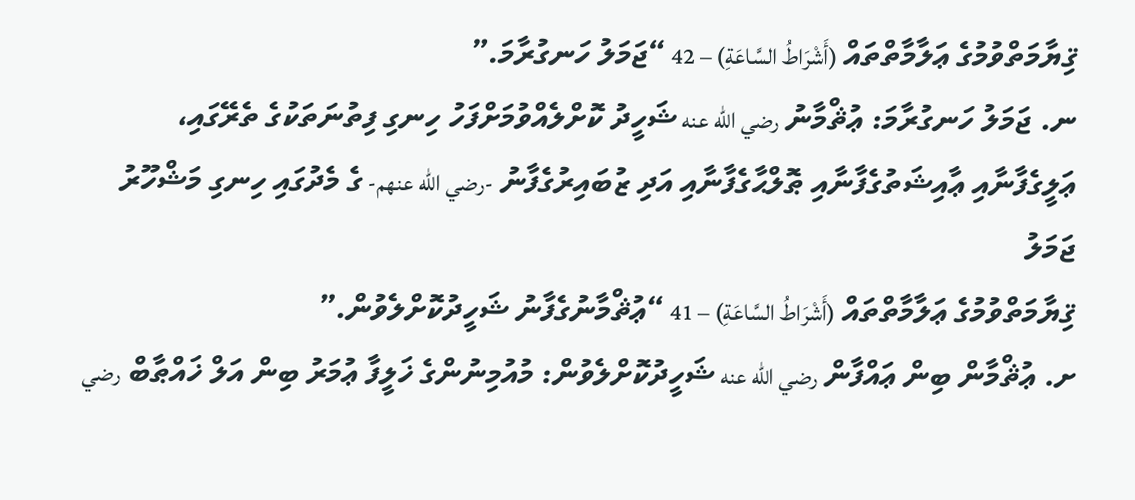ޤިޔާމަތްވުމުގެ ޢަލާމާތްތައް (أَشْرَاطُ السَّاعَةِ) – 42 “ޖަމަލު ހަނގުރާމަ.”
ނ. ޖަމަލު ހަނގުރާމަ: ޢުޘްމާނު رضي الله عنه ޝަހީދު ކޮށްލެއްވުމަށްފަހު ހިނގި ފިތުނަތަކުގެ ތެރޭގައި، ޢަލީގެފާނާއި ޢާއިޝަތުގެފާނާއި ޠޮލްޙާގެފާނާއި އަދި ޒުބައިރުގެފާނު -رضي الله عنهم- ގެ މެދުގައި ހިނގި މަޝްހޫރު ޖަމަލު
ޤިޔާމަތްވުމުގެ ޢަލާމާތްތައް (أَشْرَاطُ السَّاعَةِ) – 41 “ޢުޘްމާނުގެފާނު ޝަހީދުކޮށްލެވުން.”
ށ. ޢުޘްމާން ބިން ޢައްފާން رضي الله عنه ޝަހީދުކޮށްލެވުން: މުއުމިނުންގެ ޚަލީފާ ޢުމަރު ބިން އަލް ޚައްޠާބް رضي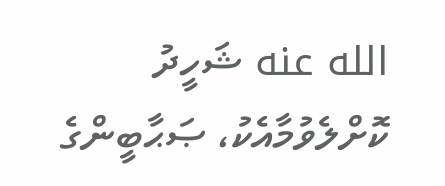الله عنه ޝަހީދު ކޮށްލެވުމާއެކު، ޞަޙާބީންގެ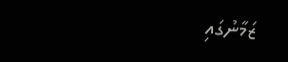ޒަމާނުގައި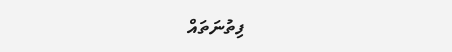ފިތުނަތައް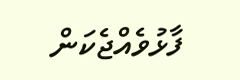ފާޅުވެއްޖެކަން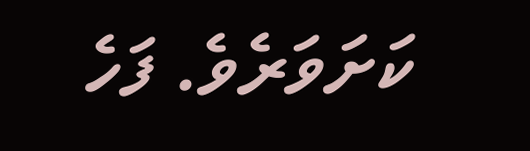ކަށަވަރެވެ. ފަހެ